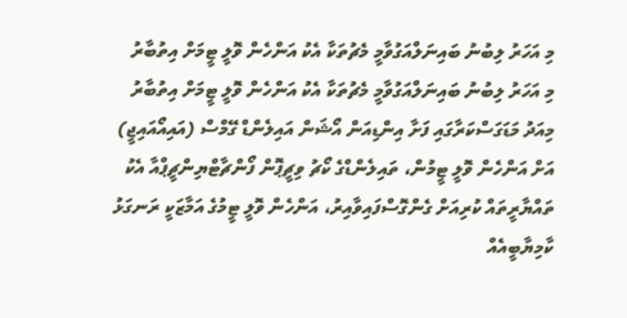މި އަހަރު ލިބުނު ބައިނަލްއަގުވާމީ މެޗުތަކާ އެކު އަންހެން ވޮލީ ޓީމަށް އިތުބާރު
މި އަހަރު ލިބުނު ބައިނަލްއަގުވާމީ މެޗުތަކާ އެކު އަންހެން ވޮލީ ޓީމަށް އިތުބާރު
މިއަދު މަޑަގަސްކަރާގައި ފަށާ އިންޑިއަން އޯޝަން އައިލެންޑް ގޭމްސް (އައިއޯއައިޖީ) އަށް އަންހެން ވޮލީ ޓީމުން، ތައިލެންޑްގެ ކޯޗު ވިޗީޕޮން ފޯންޗާޓްޔިންޗީޕްއާ އެކު ތައްޔާރީތައް ކުރިއަށް ގެންގޮސްފައިވާއިރު، އަންހެން ވޮލީ ޓީމުގެ އަމާޒަކީ ރަނގަޅު ކާމިޔާބީއެއް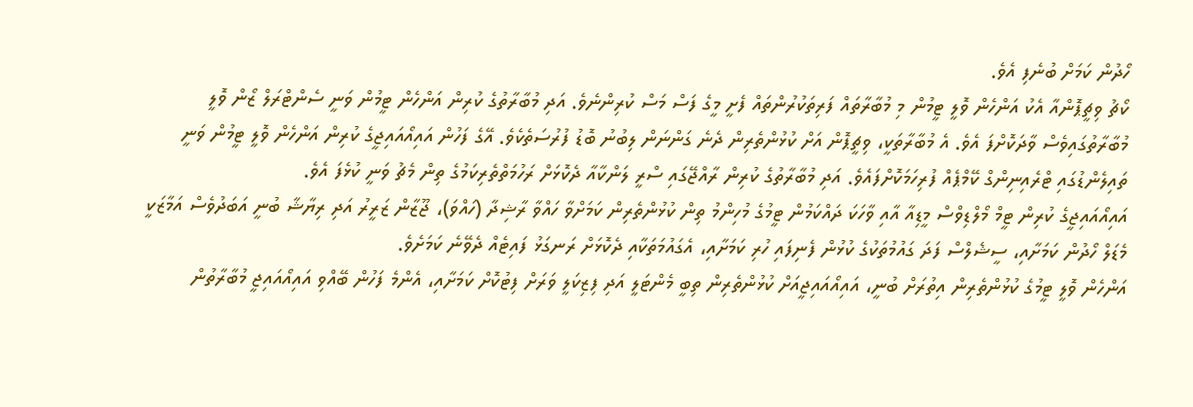ހޯދުން ކަމަށް ބުނެފި އެވެ.
ކޯޗު ވިޗީޕޮންއާ އެކު އަންހެން ވޮލީ ޓީމުން މި މުބާރާތައް ފަރިތަކުރުންތައް ފެށީ މީގެ ފަސް މަސް ކުރިންނެވެ. އަދި މުބާރާތުގެ ކުރިން އަންހެން ޓީމުން ވަނީ ސެންޓްރަލް ޒޯން ވޮލީ މުބާރާތުގައިވެސް ވާދަކޮށްފަ އެވެ. އެ މުބާރާތަކީ، ވިޗީޕޮން އަށް ކުޅުންތެރިން ދެނެ ގަންނަން ލިބުނު ބޮޑު ފުރުސަތެކެވެ. އޭގެ ފަހުން އައިއޯއައިޖީގެ ކުރިން އަންހެން ވޮލީ ޓީމުން ވަނީ ތައިލެންޑުގައި ޓްރެއިނިންގް ކޭމްޕެއް ފުރިހަމަކޮށްފައެވެ. އަދި މުބާރާތުގެ ކުރިން ރާއްޖޭގައި ސްރީ ލަންކާއާ ދެކޮޅަށް ރަހުމަތްތެރިކަމުގެ ތިން މެޗު ވަނީ ކުޅެފަ އެވެ.
އައިއޯއައިޖީގެ ކުރިން ޓީމް މޯލްޑިވްސް މީޑިއާ އާއި ވާހަކަ ދައްކަމުން ޓީމުގެ މުހިންމު ތިން ކުޅުންތެރިން ކަމަށްވާ ހައްވާ ރާޝިދާ (ހައްވަ)، ޖޫޒާން ޒަރީރު އަދި ރިޔާޝާ ބުނީ އަބަދުވެސް އަމާޒަކީ މެޑަލް ހޯދުން ކަމަށާއި، ސީޝެލްސް ފަދަ ގައުމުތަކުގެ ކުޅުން ފެނިފައި ހުރި ކަމަށާއި، އެގައުމަތަކާއި ދެކޮޅަށް ރަނގަޅު ފައިޓެއް ދެވޭނެ ކަމަށެވެ.
އަންހެން ވޮލީ ޓީމުގެ ކުޅުންތެރިން އިތުރަށް ބުނީ، އައިއޯއައިޖީއަށް ކުޅުންތެރިން ތިބީ މެންޓަލީ އަދި ފިޒިކަލީ ވަރަށް ފިޓުކޮށް ކަމަށާއި، އެންމެ ފަހުން ބޭއްވި އައިއޯއައިޖީ މުބާރާތުން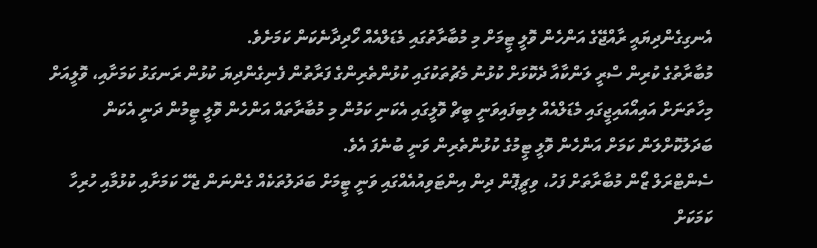އެނގިގެންދިޔައީ ރާއްޖޭގެ އަންހެން ވޮލީ ޓީމަށް މި މުބާރާތުގައި މެޑަލްއެއް ހޯދިދާނެކަން ކަމަށެވެ.
މުބާރާތުގެ ކުރިން ސްރީ ލަންކާއާ ދެކޮޅަށް ކުޅުނު މެޗުތަކުގައި ކުޅުންތެރިންގެ ފަރާތުން ފެނިގެންދިޔަ ކުޅުން ރަނގަޅު ކަމަށާއި، ވޮލީއަށް މިހާތަނަށް އައިއޯއައިޖީގައި މެޑަލްއެއް ލިބިފައިވަނީ ބީޗް ވޮލީގައި އެކަނި ކަމުން މި މުބާރާތައް އަންހެން ވޮލީ ޓީމުން ދަނީ އެކަން ބަދަލުކޮށްލަން ކަމަށް އަންހެން ވޮލީ ޓީމުގެ ކުޅުންތެރިން ވަނީ ބުނެފަ އެވެ.
ސެންޓްރަލް ޒޯން މުބާރާތަށް ފަހު، ވިޗީޕޮން ދިން އިންޓަވިއުއެއްގައި ވަނީ ޓީމަށް ބަދަލުތަކެއް ގެންނަން ޖެހޭ ކަމަށާއި ކުޅުމާއި ހުރިހާ ކަމަކަށް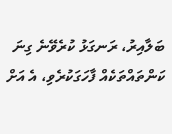ބަލާއިރު، ރަނގަޅު ކުރެވޭނެ ގިނަ ކަންތައްތަކެއް ފާހަގަކުރެވި، އެ އަށް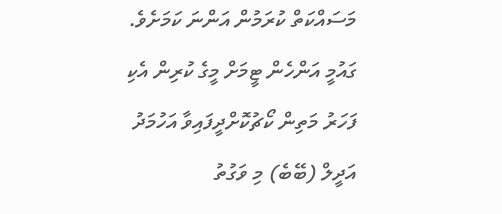މަސައްކަތް ކުރަމުން އަންނަ ކަމަށެވެ.
ގައުމީ އަންހެން ޓީމަށް މީގެ ކުރިން އެކި ފަހަރު މަތިން ކޯޗުކޮށްދީފައިވާ އަހުމަދު އަދީލް (ބޭބެ) މި ވަގުތު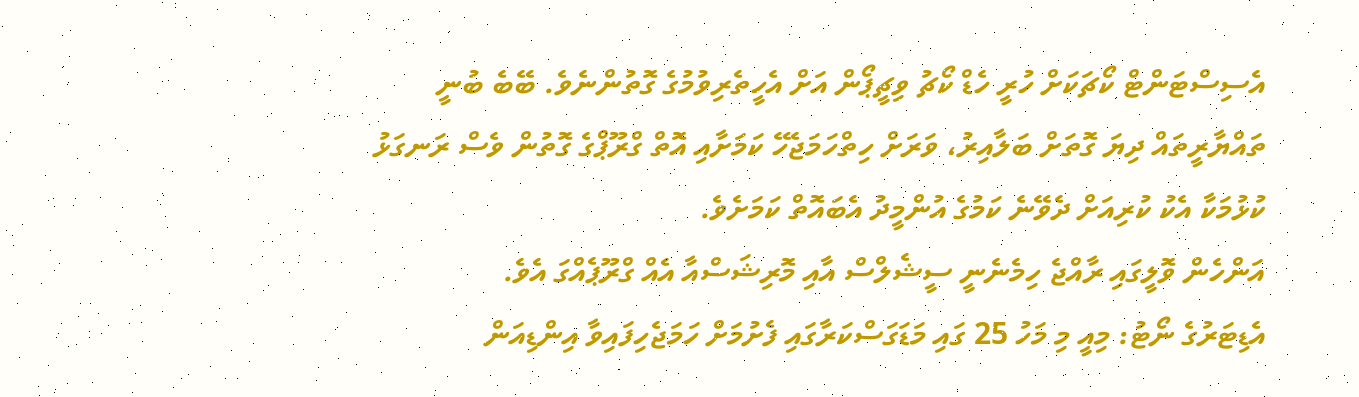އެސިސްޓަންޓް ކޯޗަކަށް ހުރީ ހެޑް ކޯޗު ވިޗީޕޯން އަށް އެހީތެރިވުމުގެ ގޮތުންނެވެ. ބޭބެ ބުނީ ތައްޔާރީތައް ދިޔަ ގޮތަށް ބަލާއިރު، ވަރަށް ހިތްހަމަޖެހޭ ކަމަށާއި އޮތް ގްރޫޕްގެ ގޮތުން ވެސް ރަނގަޅު ކުޅުމަކާ އެކު ކުރިއަށް ދެވޭނެ ކަމުގެ އުންމީދު އެބައޮތް ކަމަށެވެ.
އަންހެން ވޮލީގައި ރާއްޖެ ހިމެނެނީ ސީޝެލްސް އާއި މޮރިޝަސްއާ އެއް ގްރޫޕެއްގަ އެވެ.
އެޑިޓަރުގެ ނޯޓު: މިއީ މި މަހު 25 ގައި މަޑަގަސްކަރާގައި ފެށުމަށް ހަމަޖެހިފައިވާ އިންޑިއަން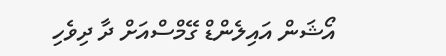އޯޝަން އައިލެންޑް ގޭމްސްއަށް ދާ ދިވެހި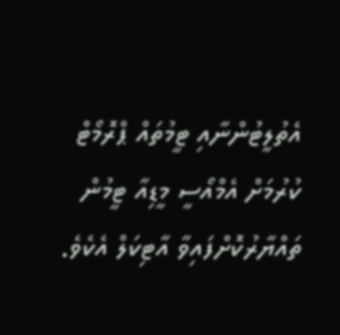އެތުލީޓުންނާއި ޓީމުތައް ޕްރޮމޯޓް ކުރުމަށް އެމްއޯސީ މީޑިއާ ޓީމުން ތައްޔާރުކޮށްފައިވާ އާޓިކަލް އެކެވެ.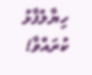ހިޔާލުފާޅު ކުރައްވާ!